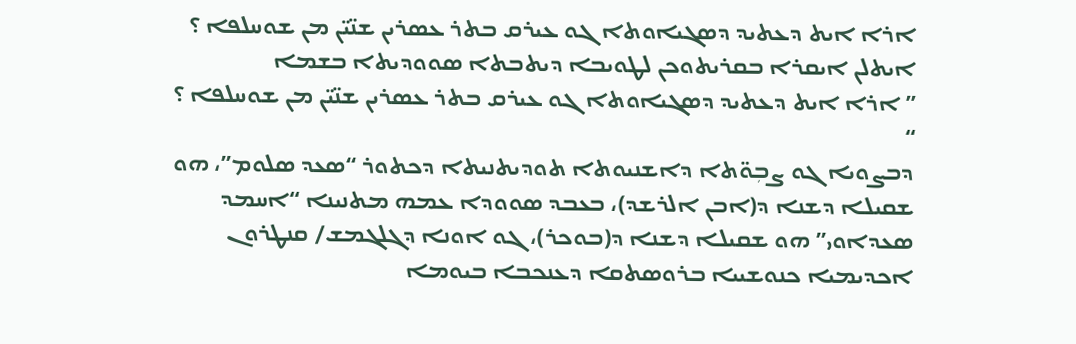ܐܪܐ ܐܝܬ ܕܥܬܝܕ ܕܣܓܝܐܘܬܐ ܓܘ ܥܝܪܩ ܒܬܪ ܥܣܪܝܢ ܫܢ̈ܝ̈ܢ ܡܢ ܫܘܚܠܦܐ ؟
ܐܝܬܠܢ ܐܝܩܪܐ ܒܩܪܝܬܘܟܢ ܠܛܘܝܒܐ ܕܝܬܒܬܐ ܣܘܘܕܝܬܐ ܒܫܡܐ
” ܐܪܐ ܐܝܬ ܕܥܬܝܕ ܕܣܓܝܐܘܬܐ ܓܘ ܥܝܪܩ ܒܬܪ ܥܣܪܝܢ ܫܢ̈ܝ̈ܢ ܡܢ ܫܘܚܠܦܐ ؟ “
ܕܒܨܘܝܐ ܓܘ ܨܒܼܘ̈ܬܐ ܕܐܫܢܝܘܬܐ ܬܘܕܝܬܢܝܬܐ ܕܟܬܘܪ “ܣܥܕ ܣܠܘܡ”، ܗܘ ܫܩܝܠܐ ܕܫܢܐ ܕ(ܐܒܢ ܐܠܪܫܕ)، ܒܥܒܕ ܣܘܘܕܐ ܥܡܗ ܡܬܢܝܢܐ “ܐܚܡܕ ܣܥܕܐܘܝ” ܗܘ ܫܩܝܠܐ ܕܫܢܐ ܕ(ܒܘܟܪ)، ܓܘ ܐܘܢܐ ܕܓܠܓܡܫ/ ܩܢܛܪܘܢ ܐܟܕܝܡܝܐ ܟܢܘܫܝܝܐ ܒܪܘܣܬܩܐ ܕܥܢܟܒܐ ܒܝܘܡܐ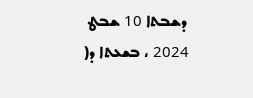ܕܫܒܬܐ 10 ܫܒܛ 2024 ، ܒܫܥܬܐ ܕ(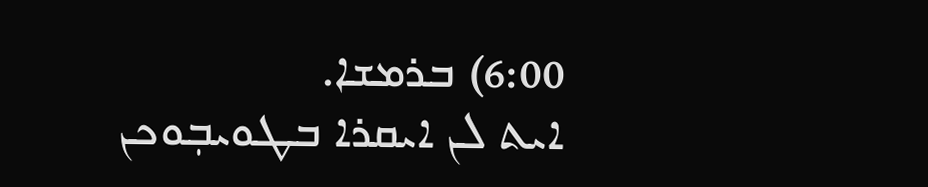6:00) ܒܪܡܫܐ.
ܐܝܬ ܠܢ ܐܝܩܪܐ ܒܛܘܝܒܼܘܟܢ